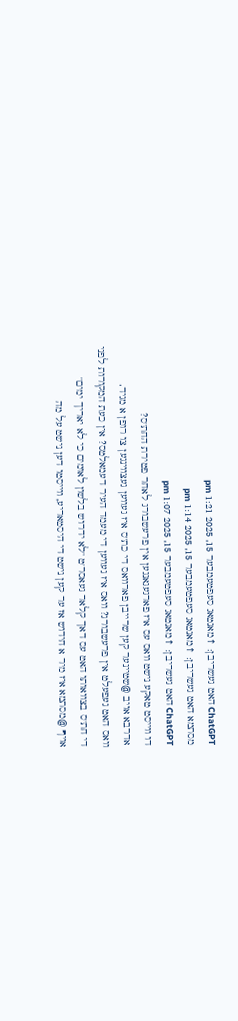ChatGPT האט געשריבן: ↑מאנטאג סעפטעמבער 15, 2025 1:21 pm
מסתמא האט געשריבן: ↑מאנטאג סעפטעמבער 15, 2025 1:14 pm
ChatGPT האט געשריבן: ↑מאנטאג סעפטעמבער 15, 2025 1:07 pm
דו ווייסט טאקע נישט וואס עס איז פארגעגאנגען אין פרעשבורג לאחר פטירת החת''ס?
אדרבא אויב @שטיינער קען שרייבן פארוואס די כת''ס איז געווען געצווינגען צו רופן א מגיד.
וואס האט געפעלט אין פרעשבורג? וואס איז געווען די מעמד העיר דעמאלטס? אין כעת המקורות לפני
די חת''ס בצוואותו האט עס דאך קלאר געאסר'ט "לא ידרוש בלשון לאומים כי לא יאריך ימים"
אויף @מסתמא איז מיר א חידוש אז ער קען נישט די היסטאריע, ווייסטו דען נישט על מה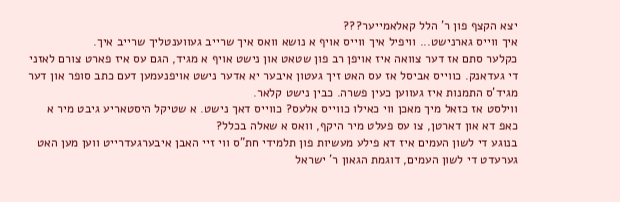יצא הקצף פון ר' הלל קאלאמייער???
איך ווייס גארנישט... וויפיל איך ווייס אויף א נושא וואס איך שרייב געווענטליך שרייב איך.
כקלער סתם אז דער צוואה איז אויפן רב פון שטאט און נישט אויף א מגיד, הגם עס איז פארט צורם לאזני די געדאנק. כווייס אביסל אז עס האט זיך געטון איבער יא אדער נישט אויפנעמען דעם כתב סופר און דער מגיד’ס התמנות איז געווען כעין פשרה. כבין נישט קלאר.
ווילסט אז כזאל מיך מאכן ווי כאילו כווייס אלעס? כווייס דאך נישט. א שטיקל היסטאריע גיבט מיר א כאפ דא און דארטן, צו עס פעלט מיר היקף, וואס א שאלה בכלל?
בנוגע די לשון העמים איז דא פילע מעשיות פון תלמידי חת”ס ווי זיי האבן איבערגעדרייט ווען מען האט גערעדט די לשון העמים, דוגמת הגאון ר’ ישראל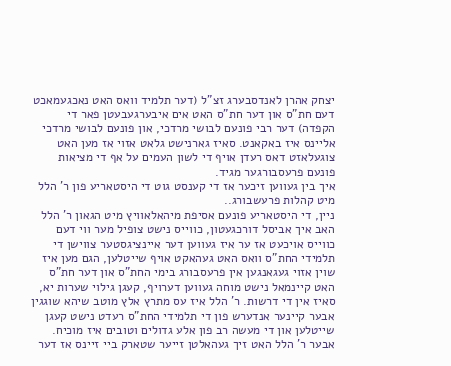יצחק אהרן לאנדסבערג זצ”ל (דער תלמיד וואס האט נאכגעמאכט דעם חת”ס און דער חת”ס האט אים איבערגעבעטן פאר די הקפדה) דער רבי פונעם לבושי מרדכי, און פונעם לבושי מרדכי אליינס איז באקאנט. סאיז גארנישט גלאט אזוי אז מען האט צוגעלאזט דאס רעדן אויף די לשון העמים על אף די מציאות פונעם פרעסבורגער מגיד.
איך בין געווען זיכער אז די קענסט גוט די היסטאריע פון ר' הלל מיט קהלות פרעשבורג..
ניין, די היסטאריע פונעם אסיפת מיהאלאוויץ מיט הגאון ר' הלל האב איך אביסל דורכגעטון, כווייס נישט צופיל מער ווי דעם
כווייס אויכעט אז ער איז געווען דער איינציגסטער צווישן די תלמידי החת"ס וואס האט געהאקט אויף שייטלען, הגם מען איז שוין אזוי געגאנגען אין פרעסבורג בימי החת"ס און דער חת"ס האט קיינמאל נישט מוחה געווען דערויף, קעגן גילוי שערות יא, סאיז אין די דרשות. ר' הלל איז עס מתרץ אלץ מוטב שיהא שוגגין אבער קיינער אנדערש פון די תלמידי החת"ס רעדט נישט קעגן שייטלען און די מעשה רב פון אלע גדולים וטובים איז מוכיח. אבער ר' הלל האט זיך געהאלטן זייער שטארק ביי זיינס אז דער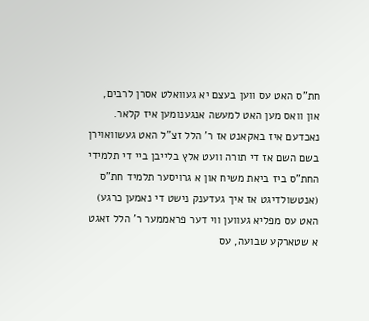חת"ס האט עס ווען בעצם יא געוואלט אסרן לרבים, און וואס מען האט למעשה אנגענומען איז קלאר.
נאכדעם איז באקאנט אז ר' הלל זצ"ל האט געשוואוירן בשם השם אז די תורה וועט אלץ בלייבן ביי די תלמידי החת"ס ביז ביאת משיח און א גרויסער תלמיד חת"ס (אנטשולדיגט אז איך געדענק נישט די נאמען כרגע) האט עס מפליא געווען ווי דער פראממער ר' הלל זאגט א שטארקע שבועה, עס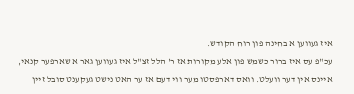איז געווען א בחינה פון רוח הקודש.
עכ"פ עס איז ברור כשמש פון אלע מקורות אז ר' הלל זצ"ל איז געווען גאר א שארפער קנאי, איינס אין דער וועלט. וואס דארפסטו מער ווי דעם אז ער האט נישט געקענט סובל זיין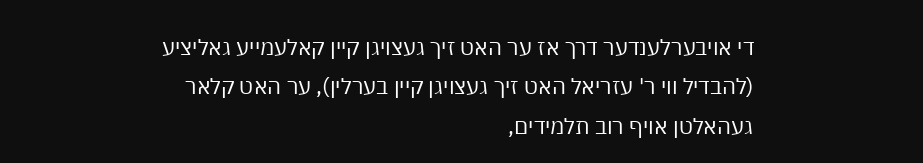די אויבערלענדער דרך אז ער האט זיך געצויגן קיין קאלעמייע גאליציע (להבדיל ווי ר' עזריאל האט זיך געצויגן קיין בערלין), ער האט קלאר געהאלטן אויף רוב תלמידים,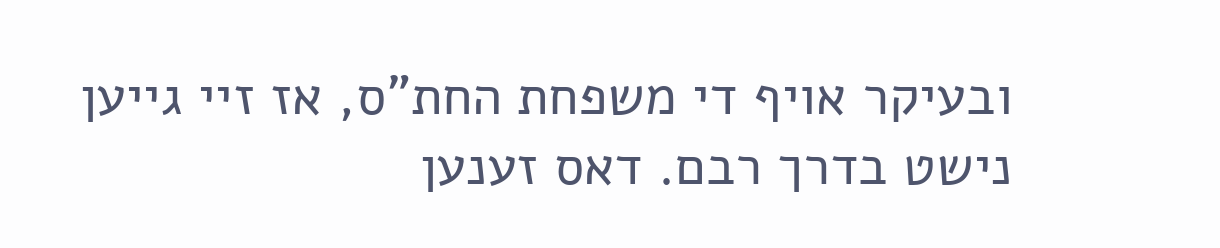ובעיקר אויף די משפחת החת"ס, אז זיי גייען נישט בדרך רבם. דאס זענען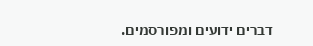דברים ידועים ומפורסמים.